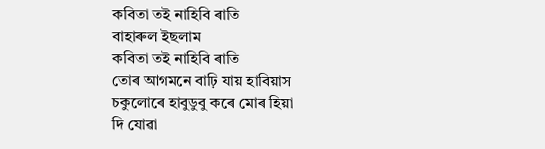কবিতা তই নাহিবি ৰাতি
বাহাৰুল ইছলাম
কবিতা তই নাহিবি ৰাতি
তোৰ আগমনে বাঢ়ি যায় হাবিয়াস
চকুলোৰে হাবুডুবু কৰে মোৰ হিয়া
দি যোৱা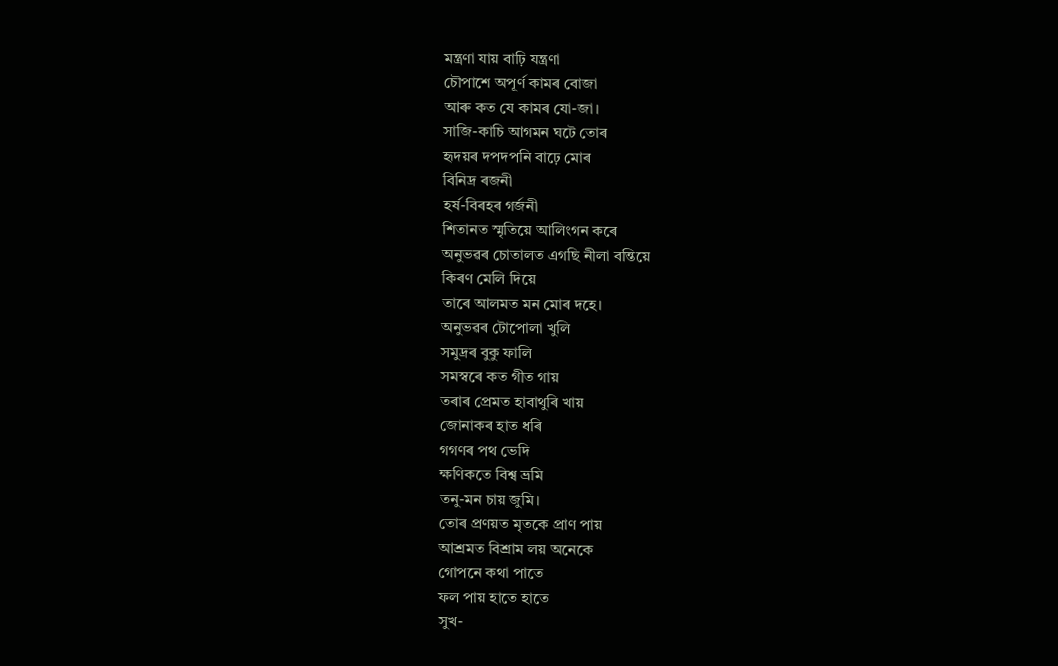মন্ত্ৰণা যায় বাঢ়ি যন্ত্ৰণা
চৌপাশে অপূৰ্ণ কামৰ বোজা
আৰু কত যে কামৰ যো-জা।
সাজি-কাচি আগমন ঘটে তোৰ
হৃদয়ৰ দপদপনি বাঢ়ে মোৰ
বিনিদ্ৰ ৰজনী
হৰ্ষ-বিৰহৰ গৰ্জনী
শিতানত স্মৃতিয়ে আলিংগন কৰে
অনুভৱৰ চোতালত এগছি নীলা বন্তিয়ে
কিৰণ মেলি দিয়ে
তাৰে আলমত মন মোৰ দহে।
অনুভৱৰ টোপোলা খুলি
সমুদ্ৰৰ বুকু ফালি
সমস্বৰে কত গীত গায়
তৰাৰ প্ৰেমত হাবাথুৰি খায়
জোনাকৰ হাত ধৰি
গগণৰ পথ ভেদি
ক্ষণিকতে বিশ্ব ভ্ৰমি
তনু-মন চায় জুমি।
তোৰ প্ৰণয়ত মৃতকে প্ৰাণ পায়
আশ্ৰমত বিশ্ৰাম লয় অনেকে
গোপনে কথা পাতে
ফল পায় হাতে হাতে
সুখ-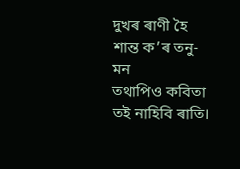দুখৰ ৰাণী হৈ শান্ত ক’ৰ তনু-মন
তথাপিও কবিতা তই নাহিবি ৰাতি।